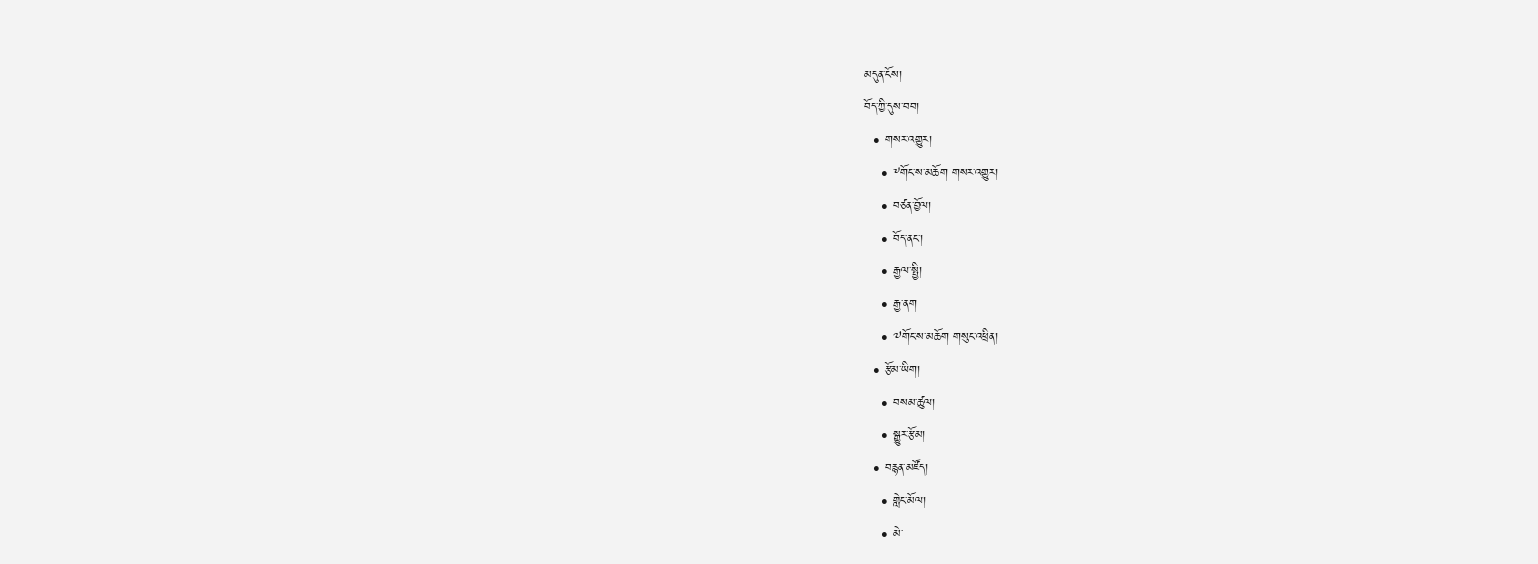མདུན་ངོས།
བོད་ཀྱི་དུས་བབ།
  • གསར་འགྱུར།
    • ༸གོང་ས་མཆོག གསར་འགྱུར།
    • བཙན་བྱོལ།
    • བོད་ནང་།
    • རྒྱལ་སྤྱི།
    • རྒྱ་ནག
    • ༧གོང་ས་མཆོག གསུང་འཕྲིན།
  • རྩོམ་ཡིག།
    • བསམ་ཚུལ།
    • སྒྱུར་རྩོམ།
  • བརྙན་མཛོད།
    • གླེང་མོལ།
    • མེ་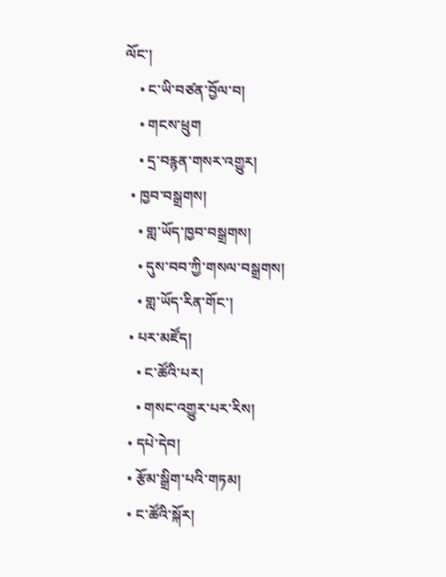ལོང་།
    • ང་ཡི་བཙན་བྱོལ་བ།
    • གངས་ཕྲུག
    • དྲ་བརྙན་གསར་འགྱུར།
  • ཁྱབ་བསྒྲགས།
    • གླ་ཡོད་ཁྱབ་བསྒྲགས།
    • དུས་བབ་ཀྱི་གསལ་བསྒྲགས།
    • གླ་ཡོད་རིན་གོང་།
  • པར་མཛོད།
    • ང་ཚོའི་པར།
    • གསང་འགྱུར་པར་རིས།
  • དཔེ་དེབ།
  • རྩོམ་སྒྲིག་པའི་གཏམ།
  • ང་ཚོའི་སྐོར།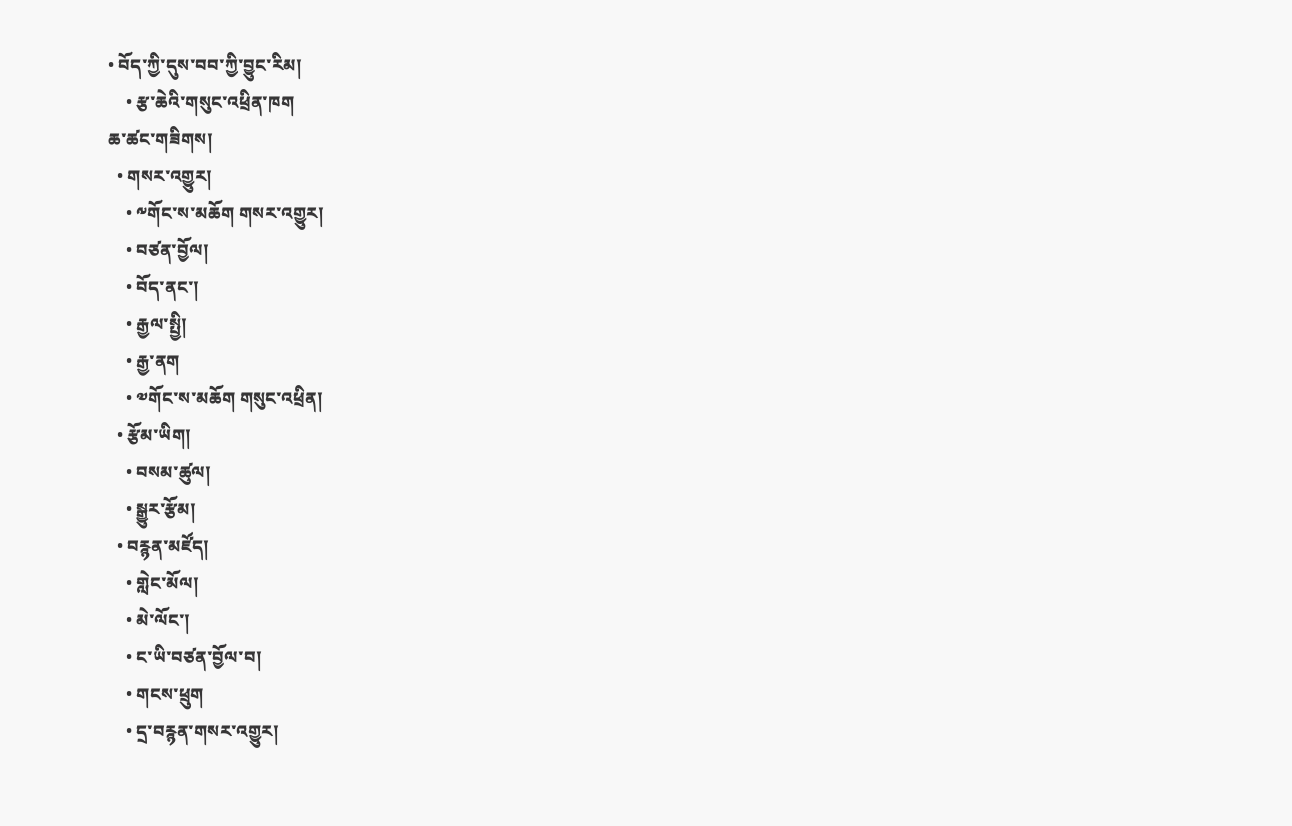• བོད་ཀྱི་དུས་བབ་ཀྱི་བྱུང་རིམ།
    • རྩ་ཆེའི་གསུང་འཕྲིན་ཁག
ཆ་ཚང་གཟིགས།
  • གསར་འགྱུར།
    • ༸གོང་ས་མཆོག གསར་འགྱུར།
    • བཙན་བྱོལ།
    • བོད་ནང་།
    • རྒྱལ་སྤྱི།
    • རྒྱ་ནག
    • ༧གོང་ས་མཆོག གསུང་འཕྲིན།
  • རྩོམ་ཡིག།
    • བསམ་ཚུལ།
    • སྒྱུར་རྩོམ།
  • བརྙན་མཛོད།
    • གླེང་མོལ།
    • མེ་ལོང་།
    • ང་ཡི་བཙན་བྱོལ་བ།
    • གངས་ཕྲུག
    • དྲ་བརྙན་གསར་འགྱུར།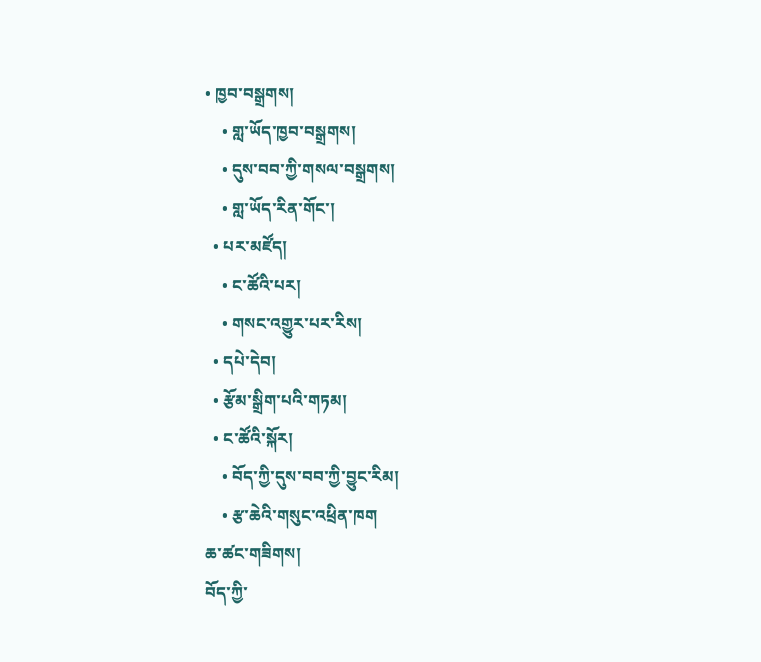• ཁྱབ་བསྒྲགས།
    • གླ་ཡོད་ཁྱབ་བསྒྲགས།
    • དུས་བབ་ཀྱི་གསལ་བསྒྲགས།
    • གླ་ཡོད་རིན་གོང་།
  • པར་མཛོད།
    • ང་ཚོའི་པར།
    • གསང་འགྱུར་པར་རིས།
  • དཔེ་དེབ།
  • རྩོམ་སྒྲིག་པའི་གཏམ།
  • ང་ཚོའི་སྐོར།
    • བོད་ཀྱི་དུས་བབ་ཀྱི་བྱུང་རིམ།
    • རྩ་ཆེའི་གསུང་འཕྲིན་ཁག
ཆ་ཚང་གཟིགས།
བོད་ཀྱི་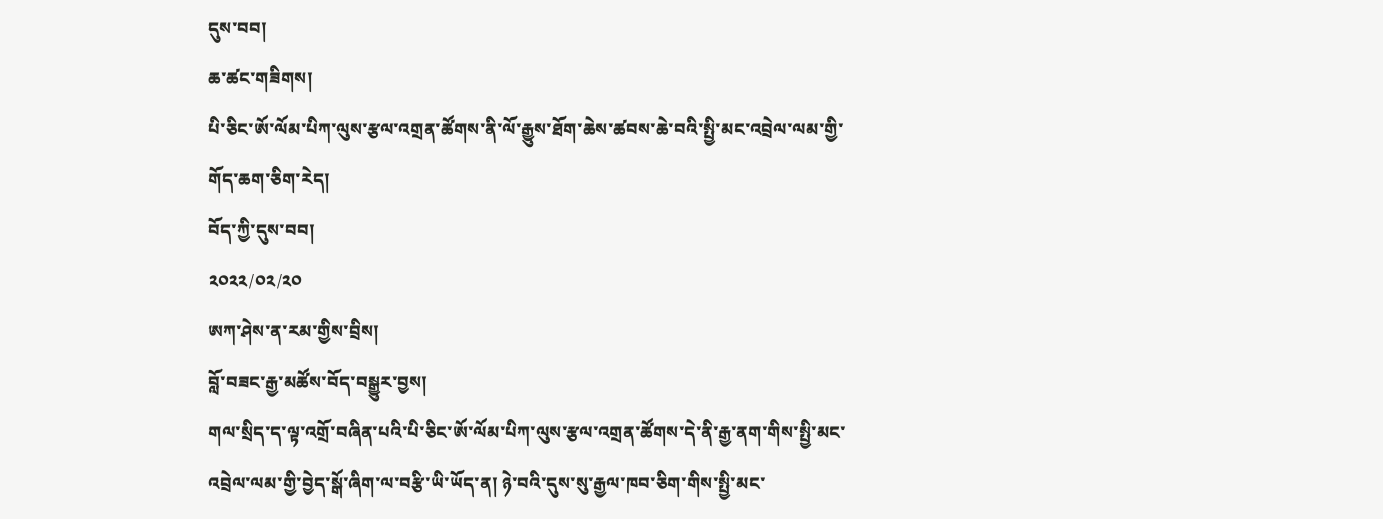དུས་བབ།
ཆ་ཚང་གཟིགས།
པི་ཅིང་ཨོ་ལོམ་པིཀ་ལུས་རྩལ་འགྲན་ཚོགས་ནི་ལོ་རྒྱུས་ཐོག་ཆེས་ཚབས་ཆེ་བའི་སྤྱི་མང་འབྲེལ་ལམ་གྱི་གོད་ཆག་ཅིག་རེད།
བོད་ཀྱི་དུས་བབ།
༢༠༢༢/༠༢/༢༠
ཨཀ་ཤེས་ན་རམ་གྱིས་བྲིས།
བློ་བཟང་རྒྱ་མཚོས་བོད་བསྒྱུར་བྱས།
གལ་སྲིད་ད་ལྟ་འགྲོ་བཞིན་པའི་པི་ཅིང་ཨོ་ལོམ་པིཀ་ལུས་རྩལ་འགྲན་ཚོགས་དེ་ནི་རྒྱ་ནག་གིས་སྤྱི་མང་འབྲེལ་ལམ་གྱི་བྱེད་སྒོ་ཞིག་ལ་བརྩི་ཡི་ཡོད་ན། ཉེ་བའི་དུས་སུ་རྒྱལ་ཁབ་ཅིག་གིས་སྤྱི་མང་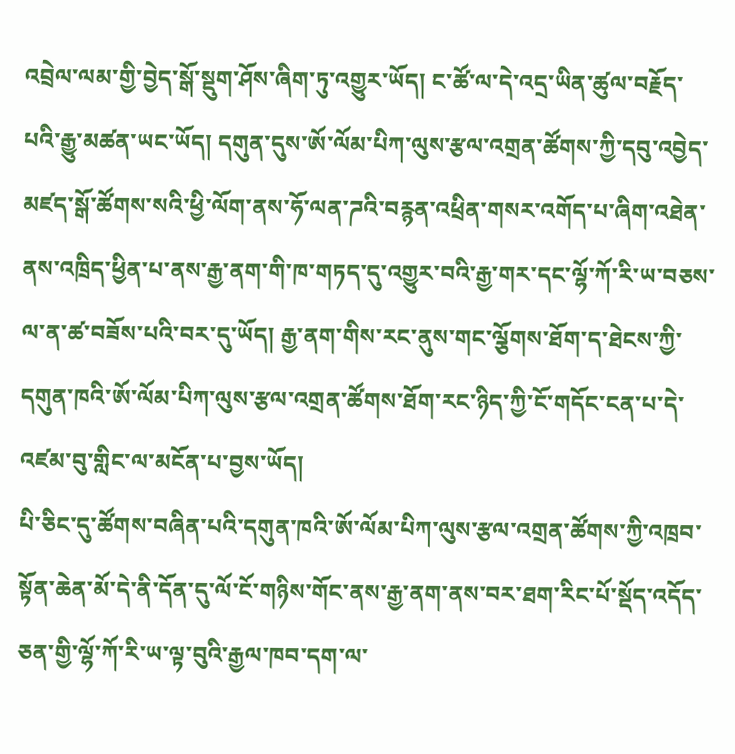འབྲེལ་ལམ་གྱི་བྱེད་སྒོ་སྡུག་ཤོས་ཞིག་ཏུ་འགྱུར་ཡོད། ང་ཚོ་ལ་དེ་འདྲ་ཡིན་ཚུལ་བརྗོད་པའི་རྒྱུ་མཚན་ཡང་ཡོད། དགུན་དུས་ཨོ་ལོམ་པིཀ་ལུས་རྩལ་འགྲན་ཚོགས་ཀྱི་དབུ་འབྱེད་མཛད་སྒོ་ཚོགས་སའི་ཕྱི་ལོག་ནས་ཧོ་ལན་ཌའི་བརྙན་འཕྲིན་གསར་འགོད་པ་ཞིག་འཐེན་ནས་འཁྲིད་ཕྱིན་པ་ནས་རྒྱ་ནག་གི་ཁ་གཏད་དུ་འགྱུར་བའི་རྒྱ་གར་དང་ལྷོ་ཀོ་རི་ཡ་བཅས་ལ་ན་ཚ་བཟོས་པའི་བར་དུ་ཡོད། རྒྱ་ནག་གིས་རང་ནུས་གང་ལྕོགས་ཐོག་ད་ཐེངས་ཀྱི་དགུན་ཁའི་ཨོ་ལོམ་པིཀ་ལུས་རྩལ་འགྲན་ཚོགས་ཐོག་རང་ཉིད་ཀྱི་ངོ་གདོང་ངན་པ་དེ་འཛམ་བུ་གླིང་ལ་མངོན་པ་བྱས་ཡོད།
པི་ཅིང་དུ་ཚོགས་བཞིན་པའི་དགུན་ཁའི་ཨོ་ལོམ་པིཀ་ལུས་རྩལ་འགྲན་ཚོགས་ཀྱི་འཁྲབ་སྟོན་ཆེན་མོ་དེ་ནི་དོན་དུ་ལོ་ངོ་གཉིས་གོང་ནས་རྒྱ་ནག་ནས་བར་ཐག་རིང་པོ་སྡོད་འདོད་ཅན་གྱི་ལྷོ་ཀོ་རི་ཡ་ལྟ་བུའི་རྒྱལ་ཁབ་དག་ལ་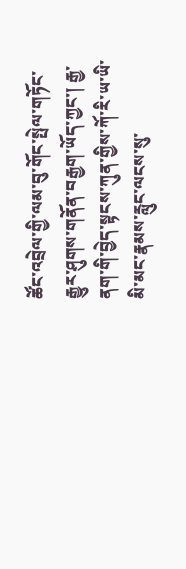ཚོང་འབྲེལ་གྱི་ལམ་བུ་གོང་སྤེལ་གཏོང་རྒྱུར་ཤུགས་གནོན་བརྒྱག་ཡོད་ཀྱང་། རྒྱ་ནག་གི་བྱེད་སྟངས་ཀུན་གྱིས་ཀོ་རི་ཡ་ཡི་མི་མང་རྣམས་རླུང་ལངས་སུ་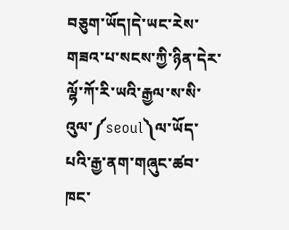བཅུག་ཡོད།དེ་ཡང་རེས་གཟའ་པ་སངས་ཀྱི་ཉིན་དེར་ལྷོ་ཀོ་རི་ཡའི་རྒྱལ་ས་སི་འུལ་༼seoul༽ལ་ཡོད་པའི་རྒྱ་ནག་གཞུང་ཚབ་ཁང་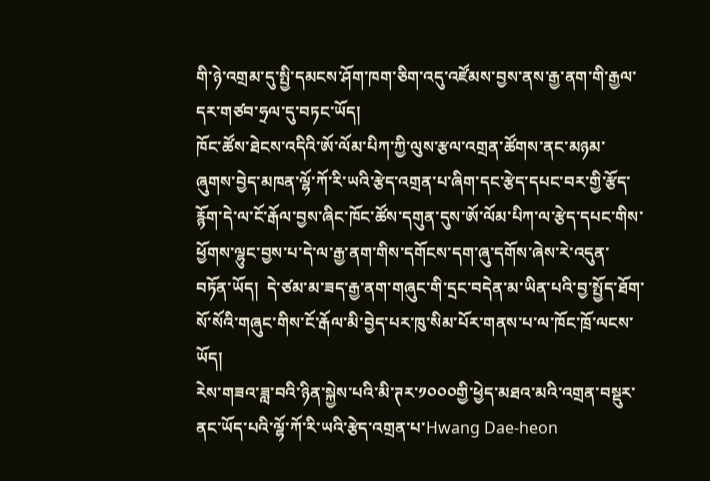གི་ཉེ་འགྲམ་དུ་སྤྱི་དམངས་ཤོག་ཁག་ཅིག་འདུ་འཛོམས་བྱས་ནས་རྒྱ་ནག་གི་རྒྱལ་དར་གཙབ་ཧྲལ་དུ་བཏང་ཡོད།
ཁོང་ཚོས་ཐེངས་འདིའི་ཨོ་ལོམ་པིཀ་ཀྱི་ལུས་རྩལ་འགྲན་ཚོགས་ནང་མཉམ་ཞུགས་བྱེད་མཁན་ལྷོ་ཀོ་རི་ཡའི་རྩེད་འགྲན་པ་ཞིག་དང་རྩེད་དཔང་བར་གྱི་རྩོད་རྙོག་དེ་ལ་ངོ་རྒོལ་བྱས་ཞིང་ཁོང་ཚོས་དགུན་དུས་ཨོ་ལོམ་པིཀ་ལ་རྩེད་དཔང་གིས་ཕྱོགས་ལྷུང་བྱས་པ་དེ་ལ་རྒྱ་ནག་གིས་དགོངས་དག་ཞུ་དགོས་ཞེས་རེ་འདུན་བཏོན་ཡོད།  དེ་ཙམ་མ་ཟད་རྒྱ་ནག་གཞུང་གི་དྲང་བདེན་མ་ཡིན་པའི་བྱ་སྤྱོད་ཐོག་སོ་སོའི་གཞུང་གིས་ངོ་རྒོལ་མི་བྱེད་པར་ཁུ་སིམ་པོར་གནས་པ་ལ་ཁོང་ཁྲོ་ལངས་ཡོད།
རེས་གཟའ་ཟླ་བའི་ཉིན་སྐྱེས་པའི་མི་ཊར་༡༠༠༠གྱི་ཕྱེད་མཐའ་མའི་འགྲན་བསྡུར་ནང་ཡོད་པའི་ལྷོ་ཀོ་རི་ཡའི་རྩེད་འགྲན་པ་Hwang Dae-heon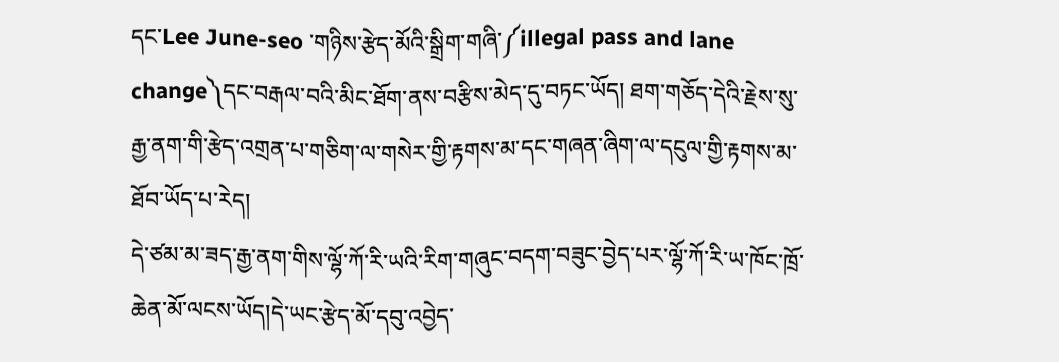དང་Lee June-seo ་གཉིས་རྩེད་མོའི་སྒྲིག་གཞི་༼illegal pass and lane change༽དང་བརྒལ་བའི་མིང་ཐོག་ནས་བརྩིས་མེད་དུ་བཏང་ཡོད། ཐག་གཅོད་དེའི་རྗེས་སུ་རྒྱ་ནག་གི་རྩེད་འགྲན་པ་གཅིག་ལ་གསེར་གྱི་རྟགས་མ་དང་གཞན་ཞིག་ལ་དངུལ་གྱི་རྟགས་མ་ཐོབ་ཡོད་པ་རེད།
དེ་ཙམ་མ་ཟད་རྒྱ་ནག་གིས་ལྷོ་ཀོ་རི་ཡའི་རིག་གཞུང་བདག་བཟུང་བྱེད་པར་ལྷོ་ཀོ་རི་ཡ་ཁོང་ཁྲོ་ཆེན་མོ་ལངས་ཡོད།དེ་ཡང་རྩེད་མོ་དབུ་འབྱེད་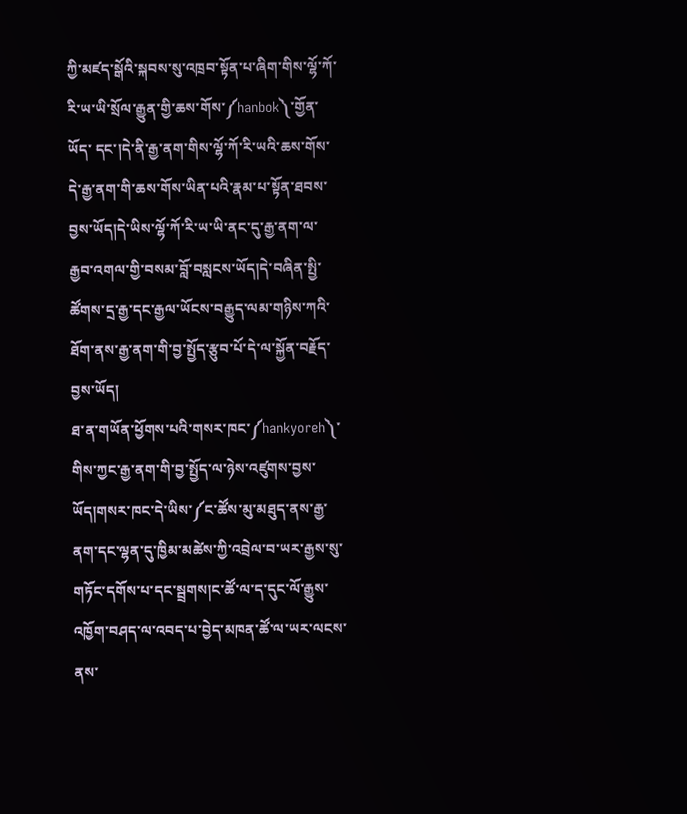ཀྱི་མཛད་སྒོའི་སྐབས་སུ་འཁྲབ་སྟོན་པ་ཞིག་གིས་ལྷོ་ཀོ་རི་ཡ་ཡི་སྲོལ་རྒྱུན་གྱི་ཆས་གོས་༼hanbok༽་གྱོན་ཡོད་ དང་།དེ་ནི་རྒྱ་ནག་གིས་ལྷོ་ཀོ་རི་ཡའི་ཆས་གོས་དེ་རྒྱ་ནག་གི་ཆས་གོས་ཡིན་པའི་རྣམ་པ་སྟོན་ཐབས་བྱས་ཡོད།དེ་ཡིས་ལྷོ་ཀོ་རི་ཡ་ཡི་ནང་དུ་རྒྱ་ནག་ལ་རྒྱབ་འགལ་གྱི་བསམ་བློ་བསླངས་ཡོད།དེ་བཞིན་སྤྱི་ཚོགས་དྲ་རྒྱ་དང་རྒྱལ་ཡོངས་བརྒྱུད་ལམ་གཉིས་ཀའི་ཐོག་ནས་རྒྱ་ནག་གི་བྱ་སྤྱོད་རྩུབ་པོ་དེ་ལ་སྐྱོན་བརྗོད་བྱས་ཡོད།
ཐ་ན་གཡོན་ཕྱོགས་པའི་གསར་ཁང་༼hankyoreh༽་གིས་ཀྱང་རྒྱ་ནག་གི་བྱ་སྤྱོད་ལ་ཉེས་འཛུགས་བྱས་ཡོད།གསར་ཁང་དེ་ཡིས་༼ང་ཚོས་མུ་མཐུད་ནས་རྒྱ་ནག་དང་ལྷན་དུ་ཁྱིམ་མཚེས་ཀྱི་འབྲེལ་བ་ཡར་རྒྱས་སུ་གཏོང་དགོས་པ་དང་སྦྲགས།ང་ཚོ་ལ་ད་དུང་ལོ་རྒྱུས་འཁྱོག་བཤད་ལ་འབད་པ་བྱེད་མཁན་ཚོ་ལ་ཡར་ལངས་ནས་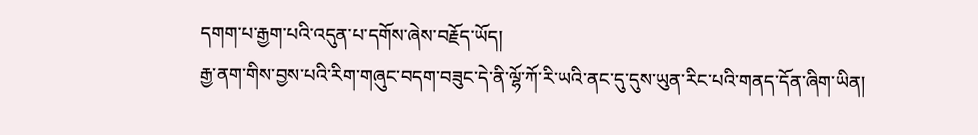དགག་པ་རྒྱག་པའི་འདུན་པ་དགོས་ཞེས་བརྗོད་ཡོད།
རྒྱ་ནག་གིས་བྱས་པའི་རིག་གཞུང་བདག་བཟུང་དེ་ནི་ལྷོ་ཀོ་རི་ཡའི་ནང་དུ་དུས་ཡུན་རིང་པའི་གནད་དོན་ཞིག་ཡིན།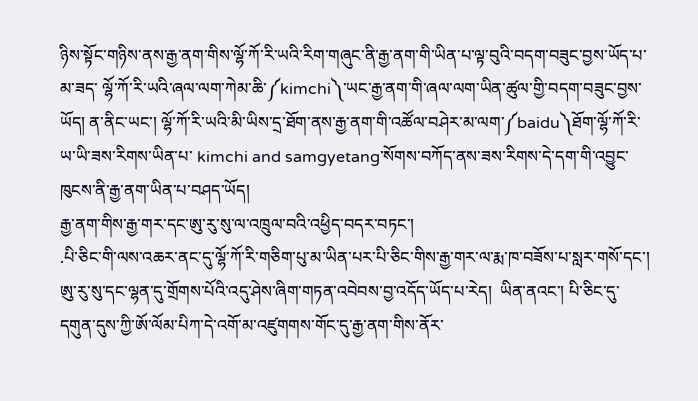ཉིས་སྟོང་གཉིས་ནས་རྒྱ་ནག་གིས་ལྷོ་ཀོ་རི་ཡའི་རིག་གཞུང་ནི་རྒྱ་ནག་གི་ཡིན་པ་ལྟ་བུའི་བདག་བཟུང་བྱས་ཡོད་པ་མ་ཟད་ ལྷོ་ཀོ་རི་ཡའི་ཞལ་ལག་ཀེམ་ཆི་༼kimchi༽་ཡང་རྒྱ་ནག་གི་ཞལ་ལག་ཡིན་ཚུལ་གྱི་བདག་བཟུང་བྱས་ཡོད། ན་ནིང་ཡང་། ལྷོ་ཀོ་རི་ཡའི་མི་ཡིས་དྲ་ཐོག་ནས་རྒྱ་ནག་གི་འཚོལ་བཤེར་མ་ལག་༼baidu༽ཐོག་ལྷོ་ཀོ་རི་ཡ་ཡི་ཟས་རིགས་ཡིན་པ་ kimchi and samgyetang་སོགས་བཀོད་ནས་ཟས་རིགས་དེ་དག་གི་འབྱུང་ཁུངས་ནི་རྒྱ་ནག་ཡིན་པ་བཤད་ཡོད།
རྒྱ་ནག་གིས་རྒྱ་གར་དང་ཨུ་རུ་སུ་ལ་འཁྲུལ་བའི་འཕྱིད་བདར་བཏང་།
.པི་ཅིང་གི་ལས་འཆར་ནང་དུ་ལྷོ་ཀོ་རི་གཅིག་པུ་མ་ཡིན་པར་པི་ཅིང་གིས་རྒྱ་གར་ལ་རྨ་ཁ་བཟོས་པ་སླར་གསོ་དང་། ཨུ་རུ་སུ་དང་ལྷན་དུ་གྲོགས་པོའི་འདུ་ཤེས་ཞིག་གཏན་འབེབས་བྱ་འདོད་ཡོད་པ་རེད།  ཡིན་ནའང་། པི་ཅིང་དུ་དགུན་དུས་ཀྱི་ཨོ་ལོམ་པིཀ་དེ་འགོ་མ་འཛུགགས་གོང་དུ་རྒྱ་ནག་གིས་ནོར་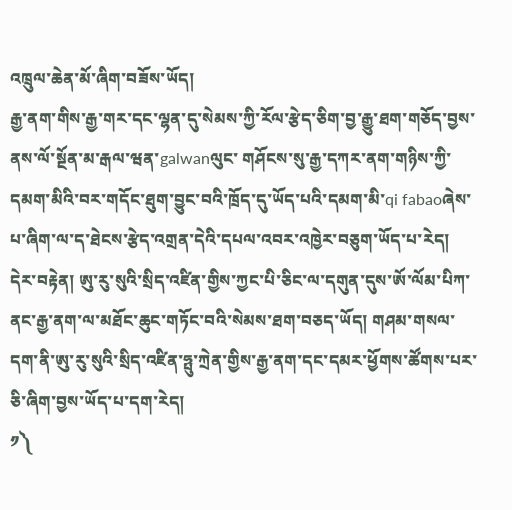འཁྲུལ་ཆེན་མོ་ཞིག་བཟོས་ཡོད།
རྒྱ་ནག་གིས་རྒྱ་གར་དང་ལྷན་དུ་སེམས་ཀྱི་རོལ་རྩེད་ཅིག་བྱ་རྒྱུ་ཐག་གཅོད་བྱས་ནས་ལོ་སྔོན་མ་རྒལ་ཝན་galwanལུང་ གཤོངས་སུ་རྒྱ་དཀར་ནག་གཉིས་ཀྱི་དམག་མིའི་བར་གདོང་ཐུག་བྱུང་བའི་ཁྲོད་དུ་ཡོད་པའི་དམག་མི་qi fabaoཞེས་པ་ཞིག་ལ་ད་ཐེངས་རྩེད་འགྲན་དེའི་དཔལ་འབར་འཁྱེར་བཅུག་ཡོད་པ་རེད། དེར་བརྟེན། ཨུ་རུ་སུའི་སྲིད་འཛིན་གྱིས་ཀྱང་པི་ཅིང་ལ་དགུན་དུས་ཨོ་ལོམ་པིཀ་ནང་རྒྱ་ནག་ལ་མཐོང་ཆུང་གཏོང་བའི་སེམས་ཐག་བཅད་ཡོད། གཤམ་གསལ་དག་ནི་ཨུ་རུ་སུའི་སྲིད་འཛིན་ཧྤུ་ཀྲེན་གྱིས་རྒྱ་ནག་དང་དམར་ཕྱོགས་ཚོགས་པར་ཅི་ཞིག་བྱས་ཡོད་པ་དག་རེད།
༡༽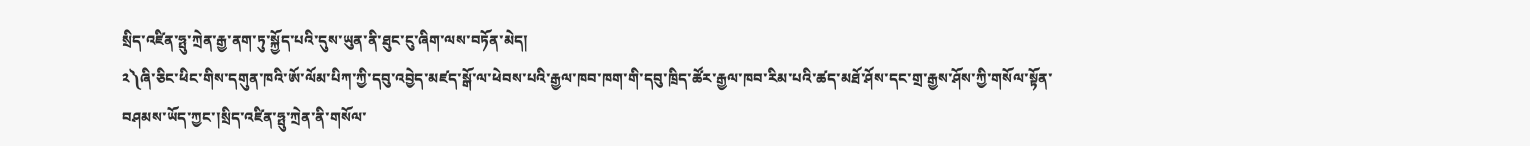སྲིད་འཛིན་ཧྤུ་ཀྲེན་རྒྱ་ནག་ཏུ་སྐྱོད་པའི་དུས་ཡུན་ནི་ཐུང་ངུ་ཞིག་ལས་བཏོན་མེད།
༢༽ཞི་ཅིང་ཕིང་གིས་དགུན་ཁའི་ཨོ་ལོམ་པིཀ་ཀྱི་དབུ་འབྱེད་མཛད་སྒོ་ལ་ཕེབས་པའི་རྒྱལ་ཁབ་ཁག་གི་དབུ་ཁྲིད་ཚོར་རྒྱལ་ཁབ་རིམ་པའི་ཚད་མཐོ་ཤོས་དང་གྲ་རྒྱས་ཤོས་ཀྱི་གསོལ་སྟོན་བཤམས་ཡོད་ཀྱང་།སྲིད་འཛིན་ཧྤུ་ཀྲེན་ནི་གསོལ་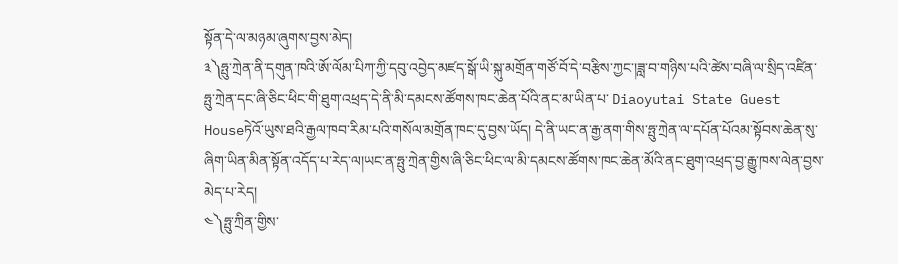སྟོན་དེ་ལ་མཉམ་ཞུགས་བྱས་མེད།
༣༽ཧྤུ་ཀྲེན་ནི་དགུན་ཁའི་ཨོ་ལོམ་པིཀ་ཀྱི་དབུ་འབྱེད་མཛད་སྒོ་ཡི་སྐུ་མགྲོན་གཙོ་བོ་དེ་བརྩིས་ཀྱང་།ཟླ་བ་གཉིས་པའི་ཚེས་བཞི་ལ་སྲིད་འཛིན་ཧྤུ་ཀྲེན་དང་ཞི་ཅིང་ཕིང་གི་ཐུག་འཕྲད་དེ་ནི་མི་དམངས་ཚོགས་ཁང་ཆེན་པོའི་ནང་མ་ཡིན་པ་ Diaoyutai State Guest Houseཏེའོ་ཡུས་ཐའི་རྒྱལ་ཁབ་རིམ་པའི་གསོལ་མགྲོན་ཁང་དུ་བྱས་ཡོད། དེ་ནི་ཡང་ན་རྒྱ་ནག་གིས་ཧྤུ་ཀྲེན་ལ་དཔོན་པོའམ་སྟོབས་ཆེན་སུ་ཞིག་ཡིན་མིན་སྟོན་འདོད་པ་རེད་ལ།ཡང་ན་ཧྤུ་ཀྲེན་གྱིས་ཞི་ཅིང་ཕིང་ལ་མི་དམངས་ཚོགས་ཁང་ཆེན་མོའི་ནང་ཐུག་འཕྲད་བྱ་རྒྱུ་ཁས་ལེན་བྱས་མེད་པ་རེད།
༤༽ཧྤུ་ཀྲིན་གྱིས་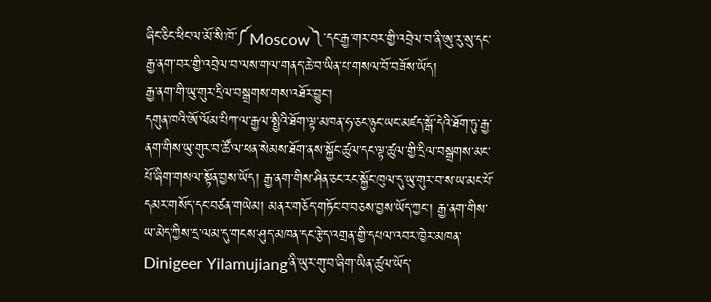ཞིང་ཅིང་ཕིང་ལ་མོ་སི་ཁོ་༼Moscow༽་དང་རྒྱ་གར་བར་གྱི་འབྲེལ་བ་ནི་ཨུ་རུ་སུ་དང་རྒྱ་ནག་བར་གྱི་འབྲེལ་བ་ལས་གལ་གནད་ཆེ་བ་ཡིན་པ་གསལ་བོ་བཟོས་ཡོད།
རྒྱ་ནག་གི་ཡུ་གུར་དྲིལ་བསྒྲགས་གས་འཐོར་བྱུང་།
དགུན་ཁའི་ཨོ་ལོམ་པིཀ་ལ་རྒྱལ་སྤྱིའི་ཐོག་ལྟ་མཁན་ཧ་ཅང་ཉུང་ཡང་མཛད་སྒོ་དེའི་ཐོག་ཏུ་རྒྱ་ནག་གིས་ཡུ་གུར་བ་ཚོ་ལ་ཕན་སེམས་ཐོག་ནས་སྐྱོང་ཚུལ་དང་ལྟ་ཚུལ་གྱི་དྲིལ་བསྒྲགས་མང་པོ་ཞིག་གསལ་སྟོན་བྱས་ཡོད། རྒྱ་ནག་གིས་ཤིན་ཅང་རང་སྐྱོང་ཁུལ་དུ་ཡུ་གུར་བ་ས་ཡ་མང་པོ་དམར་གསོད་དང་བཙན་གཡེམ། མནར་གཅོད་གཏོང་བ་བཅས་བྱས་ཡོད་ཀྱང་། རྒྱ་ནག་གིས་ཡ་མེད་ཀྱིས་དྲ་ལམ་དུ་གངས་ཤུད་མཁན་དང་རྩེད་འགྲན་གྱི་དཔལ་འབར་ཁྱེར་མཁན་Dinigeer Yilamujiang་ནི་ཡུར་གུ་བ་ཞིག་ཡིན་ཚུལ་ཡོད་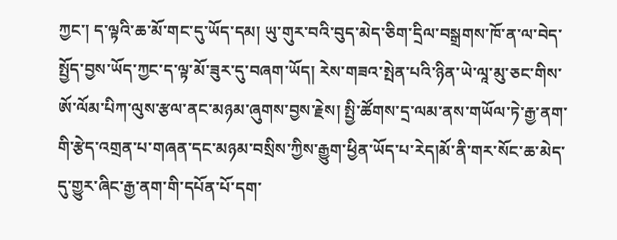ཀྱང་། ད་ལྟའི་ཆ་མོ་གང་དུ་ཡོད་དམ། ཡུ་གུར་བའི་བུད་མེད་ཅིག་དྲིལ་བསྒྲགས་ཁོ་ན་ལ་བེད་སྤྱོད་བྱས་ཡོད་ཀྱང་ད་ལྟ་མོ་ཟུར་དུ་བཞག་ཡོད། རེས་གཟའ་སྤེན་པའི་ཉིན་ཡེ་ལཱ་མུ་ཅང་གིས་ཨོ་ལོམ་པིཀ་ལུས་རྩལ་ནང་མཉམ་ཞུགས་བྱས་རྗེས། སྤྱི་ཚོགས་དྲ་ལམ་ནས་གཡོལ་ཏེ་རྒྱ་ནག་གི་རྩེད་འགྲན་པ་གཞན་དང་མཉམ་བསྲིས་ཀྱིས་རྒྱུག་ཕྱིན་ཡོད་པ་རེད།མོ་ནི་གར་སོང་ཆ་མེད་དུ་གྱུར་ཞིང་རྒྱ་ནག་གི་དཔོན་པོ་དག་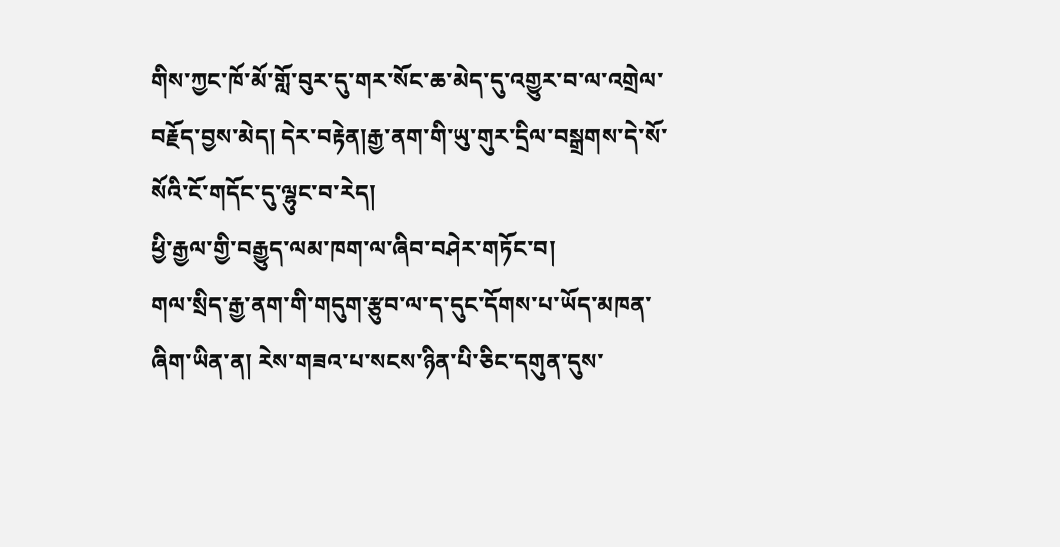གིས་ཀྱང་ཁོ་མོ་གློ་བུར་དུ་གར་སོང་ཆ་མེད་དུ་འགྱུར་བ་ལ་འགྲེལ་བརྗོད་བྱས་མེད། དེར་བརྟེན།རྒྱ་ནག་གི་ཡུ་གུར་དྲིལ་བསྒྲགས་དེ་སོ་སོའི་ངོ་གདོང་དུ་ལྷུང་བ་རེད།
ཕྱི་རྒྱལ་གྱི་བརྒྱུད་ལམ་ཁག་ལ་ཞིབ་བཤེར་གཏོང་བ།
གལ་སྲིད་རྒྱ་ནག་གི་གདུག་རྩུབ་ལ་ད་དུང་དོགས་པ་ཡོད་མཁན་ཞིག་ཡིན་ན། རེས་གཟའ་པ་སངས་ཉིན་པི་ཅིང་དགུན་དུས་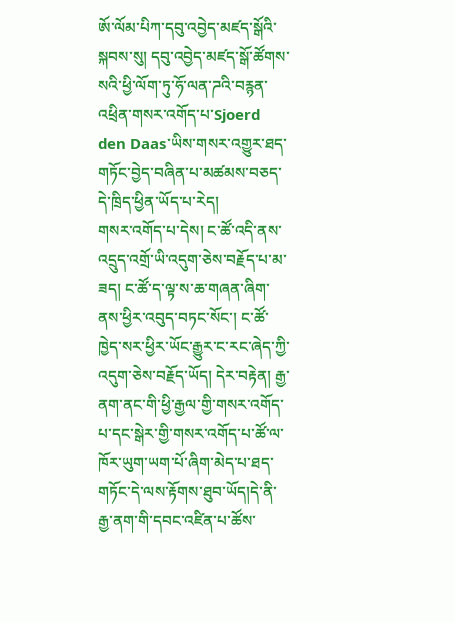ཨོ་ལོམ་པིཀ་དབུ་འབྱེད་མཛད་སྒོའི་སྐབས་སུ། དབུ་འབྱེད་མཛད་སྒོ་ཚོགས་སའི་ཕྱི་ལོག་ཏུ་ཧོ་ལན་ཌའི་བརྙན་འཕྲིན་གསར་འགོད་པ་Sjoerd den Daas་ཡིས་གསར་འགྱུར་ཐད་གཏོང་བྱེད་བཞིན་པ་མཚམས་བཅད་དེ་ཁྲིད་ཕྱིན་ཡོད་པ་རེད།
གསར་འགོད་པ་དེས། ང་ཚོ་འདི་ནས་འདྲུད་འགྲོ་ཡི་འདུག་ཅེས་བརྗོད་པ་མ་ཟད། ང་ཚོ་ད་ལྟ་ས་ཆ་གཞན་ཞིག་ནས་ཕྱིར་འབུད་བཏང་སོང་། ང་ཚོ་ཁྱེད་སར་ཕྱིར་ཡོང་རྒྱུར་ང་རང་ཞེད་ཀྱི་འདུག་ཅེས་བརྗོད་ཡོད། དེར་བརྟེན། རྒྱ་ནག་ནང་གི་ཕྱི་རྒྱལ་གྱི་གསར་འགོད་པ་དང་སྒེར་གྱི་གསར་འགོད་པ་ཚོ་ལ་ཁོར་ཡུག་ཡག་པོ་ཞིག་མེད་པ་ཐད་གཏོང་དེ་ལས་རྟོགས་ཐུབ་ཡོད།དེ་ནི་རྒྱ་ནག་གི་དབང་འཛིན་པ་ཚོས་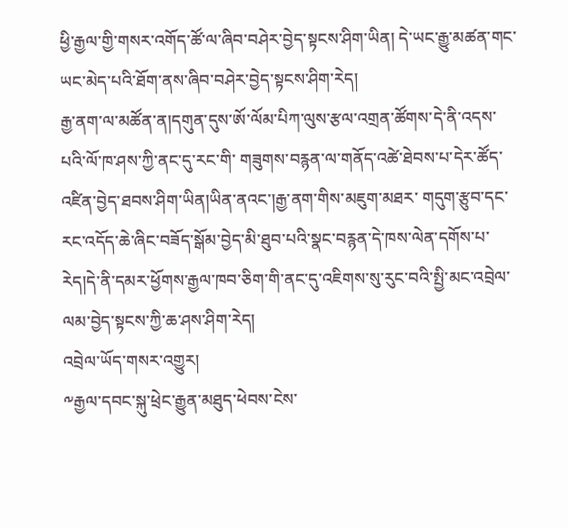ཕྱི་རྒྱལ་གྱི་གསར་འགོད་ཚོ་ལ་ཞིབ་བཤེར་བྱེད་སྟངས་ཤིག་ཡིན། དེ་ཡང་རྒྱུ་མཚན་གང་ཡང་མེད་པའི་ཐོག་ནས་ཞིབ་བཤེར་བྱེད་སྟངས་ཤིག་རེད།
རྒྱ་ནག་ལ་མཚོན་ན།དགུན་དུས་ཨོ་ལོམ་པིཀ་ལུས་རྩལ་འགྲན་ཚོགས་དེ་ནི་འདས་པའི་ལོ་ཁ་ཤས་ཀྱི་ནང་དུ་རང་གི་ གཟུགས་བརྙན་ལ་གནོད་འཚེ་ཐེབས་པ་དེར་ཚོད་འཛིན་བྱེད་ཐབས་ཤིག་ཡིན།ཡིན་ནའང་།རྒྱ་ནག་གིས་མཇུག་མཐར་ གདུག་རྩུབ་དང་རང་འདོད་ཆེ་ཞིང་བཟོད་སྒོམ་བྱེད་མི་ཐུབ་པའི་སྣང་བརྙན་དེ་ཁས་ལེན་དགོས་པ་རེད།དེ་ནི་དམར་ཕྱོགས་རྒྱལ་ཁབ་ཅིག་གི་ནང་དུ་འཇིགས་སུ་རུང་བའི་སྤྱི་མང་འབྲེལ་ལམ་བྱེད་སྟངས་ཀྱི་ཆ་ཤས་ཤིག་རེད།
འབྲེལ་ཡོད་གསར་འགྱུར།
༸རྒྱལ་དབང་སྐུ་ཕྲེང་རྒྱུན་མཐུད་ཕེབས་ངེས་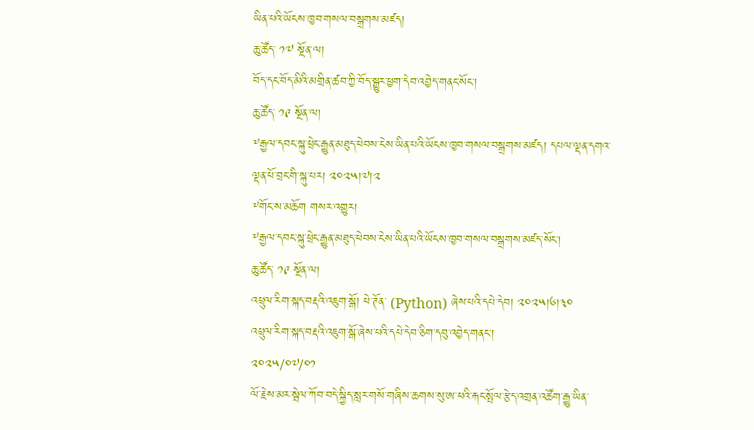ཡིན་པའི་ཡོངས་ཁྱབ་གསལ་བསྒྲགས་མཛད།
ཆུ་ཚོད་ ༡༧ སྔོན་ལ།
བོད་དང་བོད་མིའི་མགྲིན་ཚབ་ཀྱི་བོད་སྒྱུར་ཕྱག་དེབ་འབྱེད་གནང་སོང་།
ཆུ་ཚོད་ ༡༩ སྔོན་ལ།
༸རྒྱལ་དབང་སྐུ་ཕྲེང་རྒྱུན་མཐུད་ཕེབས་ངེས་ཡིན་པའི་ཡོངས་ཁྱབ་གསལ་བསྒྲགས་མཛད། དཔལ་ལྡན་དགའ་ལྡན་ཕོ་བྲང་གི་སྐུ་པར། ༢༠༢༥།༧།༢
༸གོང་ས་མཆོག གསར་འགྱུར།
༸རྒྱལ་དབང་སྐུ་ཕྲེང་རྒྱུན་མཐུད་ཕེབས་ངེས་ཡིན་པའི་ཡོངས་ཁྱབ་གསལ་བསྒྲགས་མཛད་སོང་།
ཆུ་ཚོད་ ༡༩ སྔོན་ལ།
འཕྲུལ་རིག་སྐད་བརྡའི་འཇུག་སྒོ། ཕེ་ཊོན་ (Python) ཞེས་པའི་དཔེ་དེབ། ༢༠༢༥།༦།༣༠
འཕྲུལ་རིག་སྐད་བརྡའི་འཇུག་སྒོ་ཞེས་པའི་དཔེ་དེབ་ཅིག་དབུ་འབྱེད་གནང་།
༢༠༢༥/༠༧/༠༡
ལོ་རྗེས་མར་སྦེལ་ཀོབ་བདེ་སྐྱིད་སླར་གསོ་གཞིས་ཆགས་སུ་ཨ་ཕའི་རྐང་སྤོལ་རྩེད་འགྲན་འཚོག་རྒྱུ་ཡིན་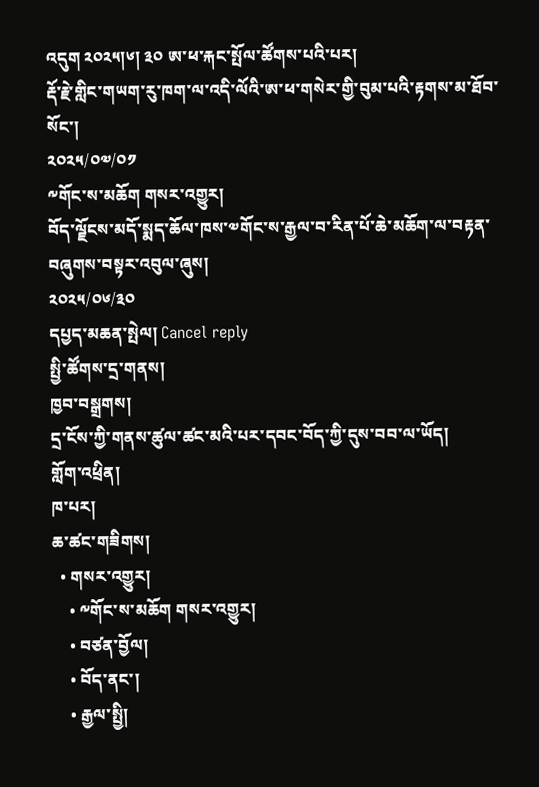འདུག ༢༠༢༥།༦། ༣༠ ཨ་ཕ་རྐང་སྤོལ་ཚོགས་པའི་པར།
རྡོ་རྗེ་གླིང་གཡག་རུ་ཁག་ལ་འདི་ལོའི་ཨ་ཕ་གསེར་གྱི་བུམ་པའི་རྟགས་མ་ཐོབ་སོང་།
༢༠༢༥/༠༧/༠༡
༸གོང་ས་མཆོག གསར་འགྱུར།
བོད་ལྗོངས་མདོ་སྨད་ཆོལ་ཁས་༧གོང་ས་རྒྱལ་བ་རིན་པོ་ཆེ་མཆོག་ལ་བརྟན་བཞུགས་བསྟར་འབུལ་ཞུས།
༢༠༢༥/༠༦/༣༠
དཔྱད་མཆན་སྤེལ། Cancel reply
སྤྱི་ཚོགས་དྲ་གནས།
ཁྱབ་བསྒྲགས།
དྲ་ངོས་ཀྱི་གནས་ཚུལ་ཚང་མའི་པར་དབང་བོད་ཀྱི་དུས་བབ་ལ་ཡོད།
གློག་འཕྲིན།
ཁ་པར།
ཆ་ཚང་གཟིགས།
  • གསར་འགྱུར།
    • ༸གོང་ས་མཆོག གསར་འགྱུར།
    • བཙན་བྱོལ།
    • བོད་ནང་།
    • རྒྱལ་སྤྱི།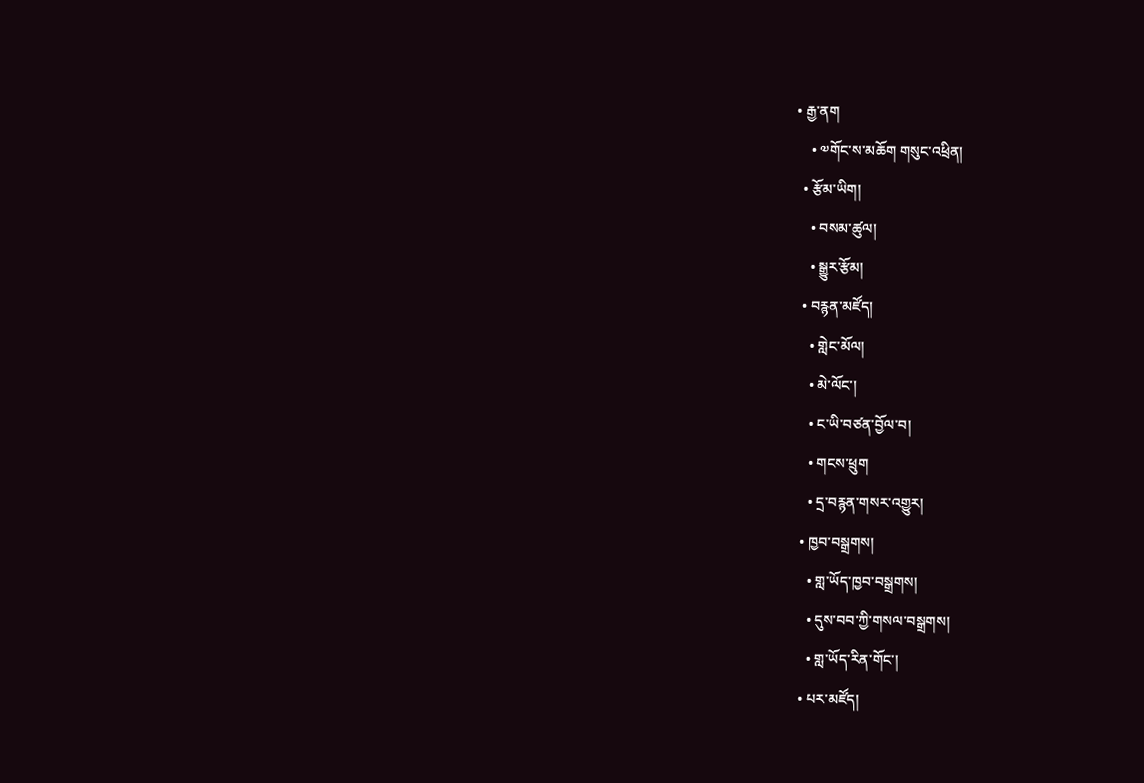• རྒྱ་ནག
    • ༧གོང་ས་མཆོག གསུང་འཕྲིན།
  • རྩོམ་ཡིག།
    • བསམ་ཚུལ།
    • སྒྱུར་རྩོམ།
  • བརྙན་མཛོད།
    • གླེང་མོལ།
    • མེ་ལོང་།
    • ང་ཡི་བཙན་བྱོལ་བ།
    • གངས་ཕྲུག
    • དྲ་བརྙན་གསར་འགྱུར།
  • ཁྱབ་བསྒྲགས།
    • གླ་ཡོད་ཁྱབ་བསྒྲགས།
    • དུས་བབ་ཀྱི་གསལ་བསྒྲགས།
    • གླ་ཡོད་རིན་གོང་།
  • པར་མཛོད།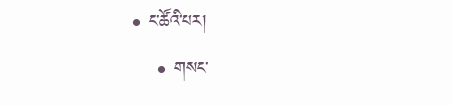• ང་ཚོའི་པར།
    • གསང་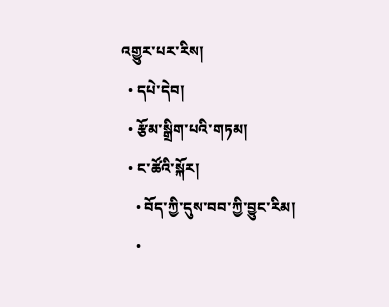འགྱུར་པར་རིས།
  • དཔེ་དེབ།
  • རྩོམ་སྒྲིག་པའི་གཏམ།
  • ང་ཚོའི་སྐོར།
    • བོད་ཀྱི་དུས་བབ་ཀྱི་བྱུང་རིམ།
    •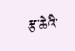རྩ་ཆེའི་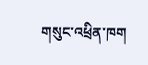གསུང་འཕྲིན་ཁག